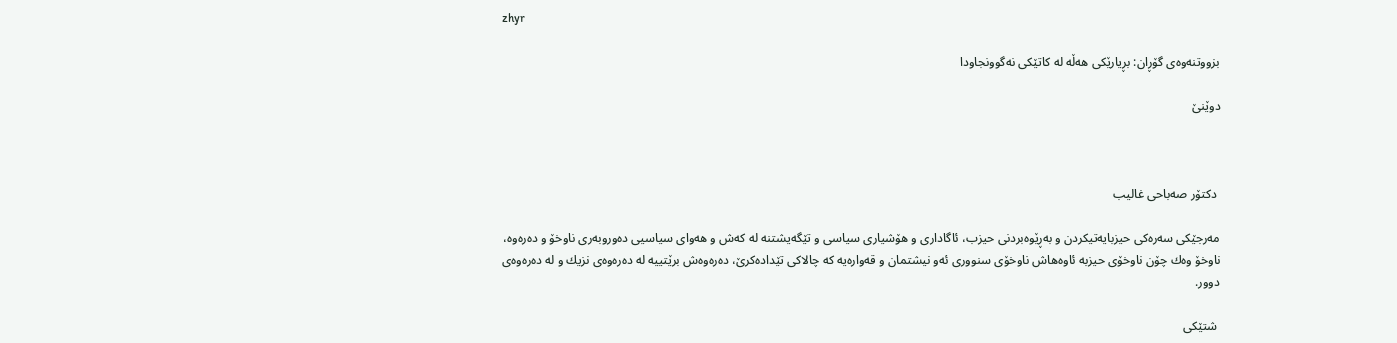zhyr

بزووتنه‌وه‌ی گۆڕان: بڕیارێكی هه‌ڵه‌ له‌ كاتێكی نه‌گوونجاودا

دوێنێ



 دكتۆر صه‌باحی غالیب

مه‌رجێكی سه‌ره‌كی حیزبایه‌تیكردن و به‌ڕێوه‌بردنی حیزب، ئاگاداری و هۆشیاری سیاسی و تێگه‌یشتنه‌‌ له‌ كه‌ش و هه‌وای سیاسیی ده‌وروبه‌ری ناوخۆ و ده‌ره‌وه‌، ناوخۆ وه‌ك چۆن ناوخۆی حیزبه‌ ئاوه‌هاش ناوخۆی سنووری ئه‌و نیشتمان و قه‌واره‌یه‌ كه‌ چالاكی تێداده‌كرێ، ده‌ره‌وه‌ش برێتییه‌ له‌ ده‌ره‌وه‌ی نزیك و له‌ ده‌ره‌وه‌ی دوور.

 شتێكی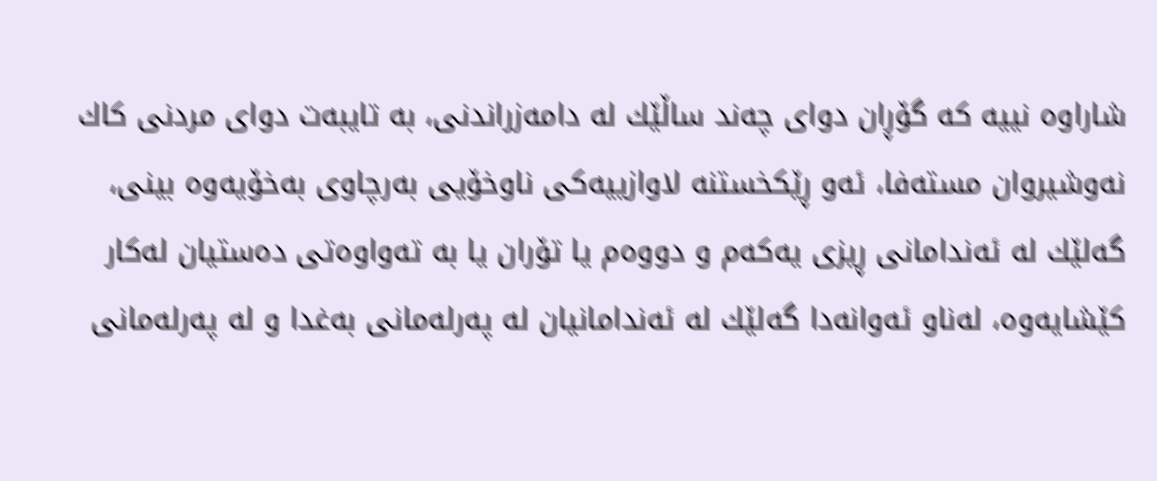شاراوه‌ نییه‌ كه‌ گۆڕان دوای چه‌ند ساڵێك له‌ دامه‌زراندنی، به‌ تایبه‌ت دوای مردنی كاك نه‌وشیروان مسته‌فا، ئه‌و ڕێكخستنه‌ لاوازییه‌كی ناوخۆیی به‌رچاوی به‌خۆیه‌وه‌ بینی، گه‌لێك له‌ ئه‌ندامانی ڕیزی یه‌كه‌م و دووه‌م یا تۆران یا به‌ ته‌واوه‌تی ده‌ستیان له‌كار كێشایه‌وه‌، له‌ناو ئه‌وانه‌دا گه‌لێك له‌ ئه‌ندامانیان له‌ په‌رله‌مانی به‌غدا و له‌ په‌رله‌مانی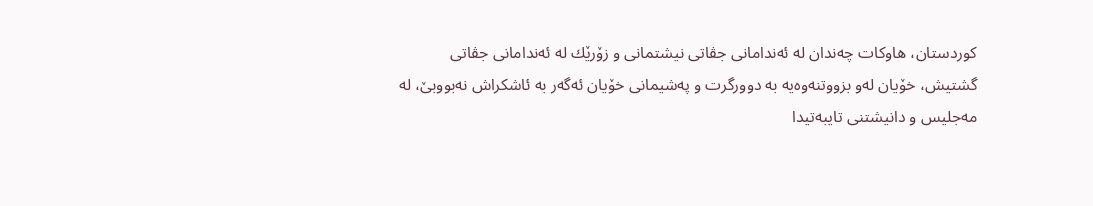كوردستان، هاوكات چه‌ندان له‌ ئه‌ندامانی جڤاتی نیشتمانی و زۆرێك له‌ ئه‌ندامانی جڤاتی گشتیش، خۆیان له‌و بزووتنه‌وه‌یه‌ به‌ دوورگرت و په‌شیمانی خۆیان ئه‌گه‌ر به‌ ئاشكراش نه‌بووبێ، له‌ مه‌جلیس و دانیشتنی تایبه‌تیدا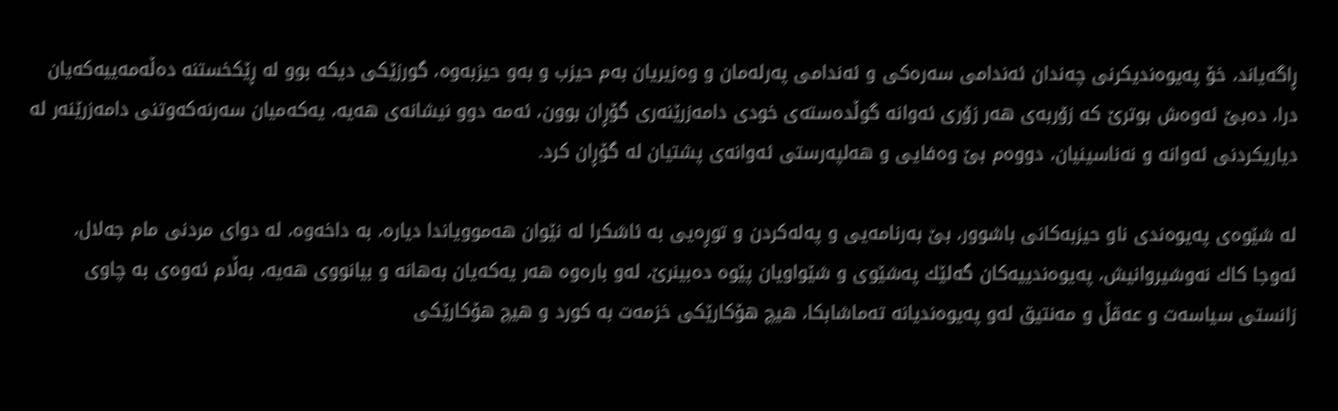ڕاگه‌یاند، خۆ په‌یوه‌ندیكرنی چه‌ندان ئه‌ندامی سه‌ره‌كی و ئه‌ندامی په‌رله‌مان و وه‌زیریان به‌م حیزب و به‌و حیزبه‌وه‌، گورزێكی دیكه‌ بوو له‌ ڕێكخستنه‌ ده‌ڵه‌مه‌ییه‌كه‌یان درا، ده‌بێ ئه‌وه‌ش بوترێ كه‌ زۆربه‌ی هه‌ر زۆری ئه‌وانه‌ گوڵده‌سته‌ی خودی دامه‌زرێنه‌ری گۆڕان بوون، ئه‌مه‌ دوو نیشانه‌ی هه‌یه‌، یه‌كه‌میان سه‌رنه‌كه‌وتنی دامه‌زرێنه‌ر له‌ دیاریكردنی ئه‌وانه و نه‌ناسینیان‌، دووه‌م بێ وه‌فایی و هه‌لپه‌رستی ئه‌وانه‌ی پشتیان له‌ گۆڕان كرد.

له‌ شێوه‌ی په‌یوه‌ندی ناو حیزبه‌كانی باشوور، بێ به‌رنامه‌یی و په‌له‌كردن و توڕه‌یی به‌ ئاشكرا له‌ نێوان هه‌موویاندا دیاره‌‌، به‌ داخه‌وه،‌ له‌ دوای مردنی مام جه‌لال، ئه‌وجا كاك نه‌وشیروانیش، په‌یوه‌ندییه‌كان‌ گه‌لێك په‌شێوی و شێواویان پێوه‌ ده‌بینرێ، له‌و باره‌وه‌ هه‌ر یه‌كه‌یان به‌هانه‌ و بیانووی هه‌یه‌، به‌ڵام ئه‌وه‌ی به‌ چاوی زانستی سیاسه‌ت و عه‌قڵ و مه‌نتیق له‌و په‌یوه‌ندیانه‌ ته‌ماشابكا، هیچ هۆكارێكی خزمه‌ت به‌ كورد و هیچ هۆكارێكی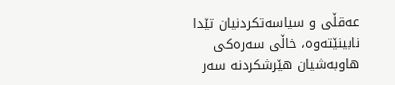عه‌قڵی و سیاسه‌تكردنیان تێدا نابینێته‌وه‌، خاڵی سه‌ره‌كی هاوبه‌شیان هێرشكردنه‌ سه‌ر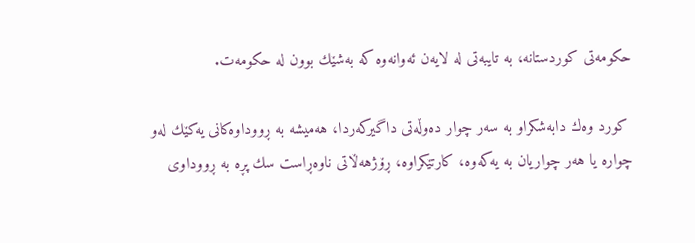حكومه‌تی كوردستانه‌، به‌ تایبه‌تی له‌ لایه‌ن ئه‌وانه‌وه‌ كه‌ به‌شێك بوون له‌ حكومه‌ت.

 كورد وه‌ك دابه‌شكراو به‌ سه‌ر چوار ده‌وڵه‌تی داگیركه‌ردا، هه‌میشه‌ به‌ ڕووداوه‌كانی یه‌كێك له‌و چواره‌ یا هه‌ر چواریان به‌ یه‌كه‌وه‌، كارتێكراوه‌، ڕۆژهه‌ڵاتی ناوه‌ڕاست سك پڕه‌ به‌ ڕووداوی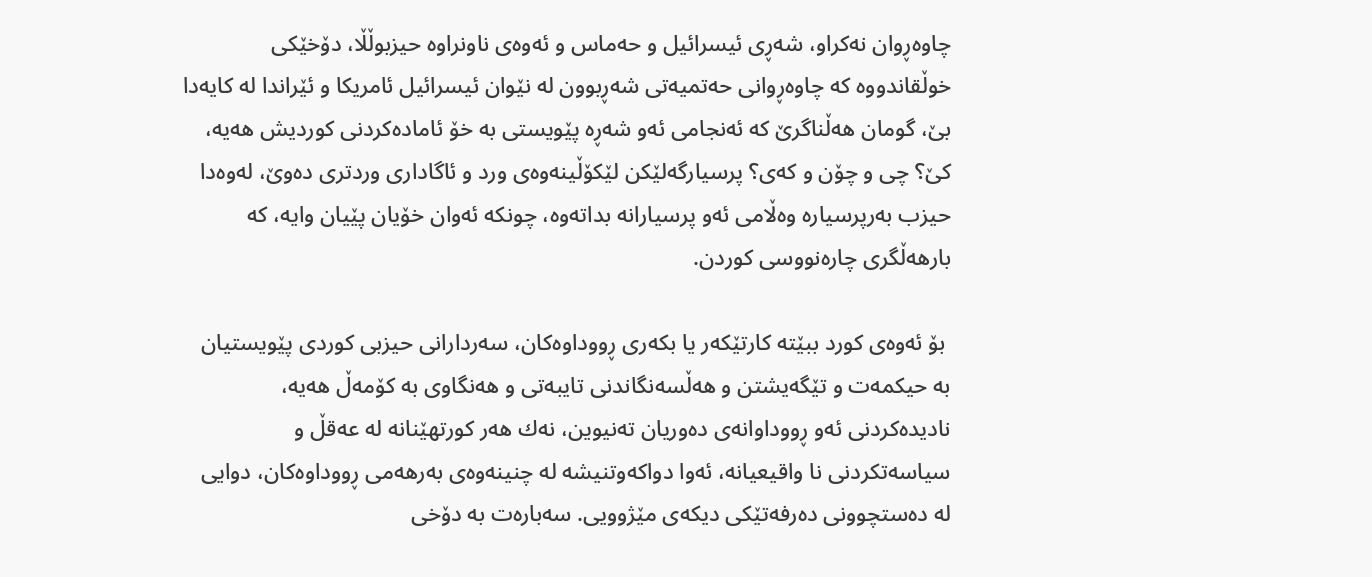چاوه‌ڕوان نه‌كراو، شه‌ڕی ئیسرائیل و حه‌ماس و ئه‌وه‌ی ناونراوه‌ حیزبوڵڵا، دۆخێكی خوڵقاندووه‌ كه‌ چاوه‌ڕوانی حه‌تمیه‌تی شه‌ڕبوون له‌ نێوان ئیسرائیل ئامریكا و ئێراندا له‌ كایه‌دا بێ‌، گومان هه‌ڵناگرێ كه‌ ئه‌نجامی ئه‌و شه‌ڕه‌ پێویستی به‌ خۆ ئاماده‌كردنی كوردیش هه‌یه‌، كێ؟ چی و چۆن و كه‌ی؟ پرسیارگه‌لێكن لێكۆڵینه‌وه‌ی ورد و ئاگاداری وردتری ده‌وێ، له‌وه‌دا حیزب به‌رپرسیاره‌ وه‌ڵامی ئه‌و پرسیارانه‌ بداته‌وه‌، چونكه‌ ئه‌وان خۆیان پێیان وایه،‌ كه‌ بارهه‌ڵگری چاره‌نووسی كوردن.

 بۆ ئه‌وه‌ی كورد ببێته‌ كارتێكه‌ر یا بكه‌ری ڕووداوه‌كان، سه‌ردارانی حیزبی كوردی پێویستیان به‌ حیكمه‌ت و تێگه‌یشتن و هه‌ڵسه‌نگاندنی تایبه‌تی و هه‌نگاوی به‌ كۆمه‌ڵ هه‌یه‌، نادیده‌كردنی ئه‌و ڕووداوانه‌ی ده‌وریان ته‌نیوین، نه‌ك هه‌ر كو‌رتهێنانه‌ له‌ عه‌قڵ و سیاسه‌تكردنی نا واقیعیانه‌، ئه‌وا دواكه‌وتنیشه‌ له‌ چنینه‌وه‌ی‌‌ به‌رهه‌می ڕووداوه‌كان، دوایی له‌ ده‌ستچوونی ده‌رفه‌تێكی دیكه‌ی مێژوویی‌. سه‌باره‌ت به‌ دۆخی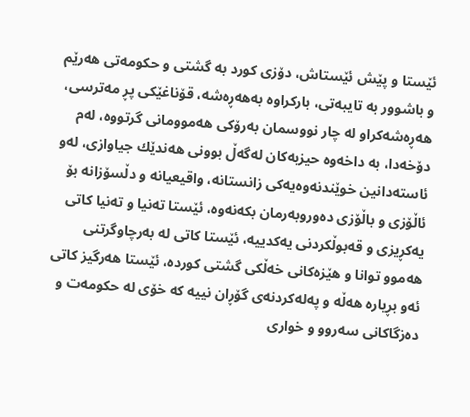ئێستا و پێش ئێستاش، دۆزی كورد به‌ گشتی و حكومه‌تی هه‌رێم و باشوور به‌ تایبه‌تی، باركراوه‌ به‌هه‌ڕه‌شه‌، قۆناغێكی پڕ مه‌ترسی، هه‌ڕه‌شه‌كراو له‌ چار نووسمان به‌رۆكی هه‌موومانی گرتووه‌، له‌م دۆخه‌دا، به‌ داخه‌وه‌ حیزبه‌كان له‌گه‌ڵ بوونی هه‌ندێك جیاوازی، له‌و ئاسته‌دانین خوێندنه‌وه‌یه‌كی زانستانه‌، واقیعیانه‌ و دڵسۆزانه‌ بۆ ئاڵۆزی و باڵۆزی ده‌وروبه‌رمان بكه‌نه‌وه‌، ئێستا ته‌نیا و ته‌نیا كاتی یه‌كڕیزی و قه‌بوڵكردنی یه‌كدییه‌، ئێستا كاتی له‌ به‌رچاوگرتنی هه‌موو توانا و هێزه‌كانی خه‌ڵكی گشتی كورده‌، ئێستا هه‌رگیز كاتی ئه‌و‌ بڕیاره‌ هه‌ڵه‌ و په‌له‌كردنه‌ی گۆڕان نییه‌ كه‌ خۆی له‌ حكومه‌ت و ده‌زگاكانی سه‌روو و خواری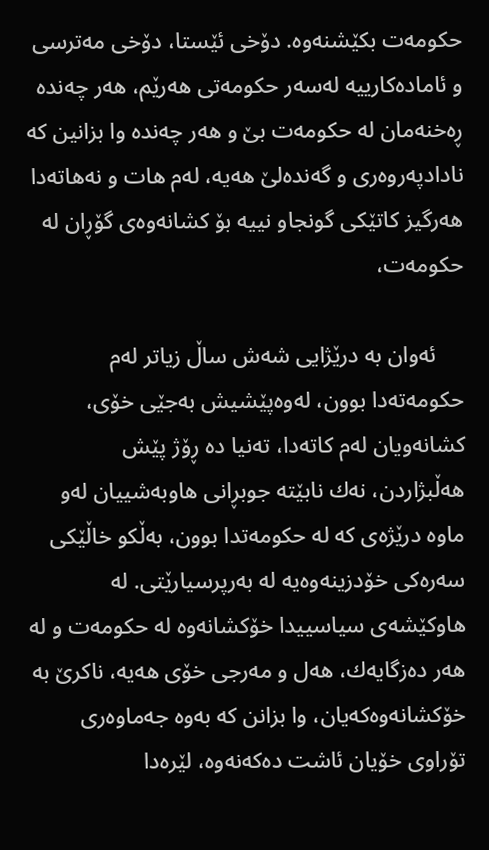حكومه‌ت بكێشنه‌وه‌. دۆخی ئێستا، دۆخی مه‌ترسی و ئاماده‌كارییه‌ له‌سه‌ر حكومه‌تی هه‌رێم، هه‌ر چه‌نده‌ ڕه‌خنه‌مان له‌ حكومه‌ت بێ و هه‌ر چه‌نده‌ وا بزانین كه‌ نادادپه‌روه‌ری و گه‌نده‌لێ هه‌یه‌، له‌م هات و نه‌هاته‌دا هه‌رگیز كاتێكی گونجاو نییه‌ بۆ كشانه‌وه‌ی گۆڕان له‌ حكومه‌ت،

     ئه‌وان به‌ درێژایی شه‌ش ساڵ زیاتر له‌م حكومه‌ته‌دا بوون، له‌وه‌پێشیش به‌جێی خۆی، كشانه‌ویان له‌م كاته‌دا، ته‌نیا ده‌ ڕۆژ پێش هه‌ڵبژاردن، نه‌ك نابێته‌ جوبڕانی هاوبه‌شییان له‌و ماوه‌ درێژه‌ی كه‌ له‌ حكومه‌تدا بوون، به‌ڵكو خاڵێكی سه‌ره‌كی‌ خۆدزینه‌وه‌یه‌‌‌ له‌ به‌رپرسیارێتی. له‌ هاوكێشه‌ی سیاسییدا خۆكشانه‌وه‌ له‌ حكومه‌ت و له‌ هه‌ر ده‌زگایه‌ك، هه‌ل و مه‌رجی خۆی هه‌یه‌، ناكرێ به‌ خۆكشانه‌وه‌كه‌یان، وا بزانن كه‌ به‌وه‌ جه‌ماوه‌ری تۆراوی خۆیان ئاشت ده‌كه‌نه‌وه‌، لێره‌دا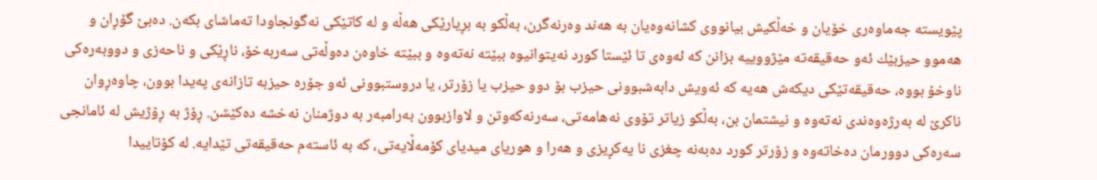پێویسته‌ جه‌ماوه‌ری خۆیان و خه‌ڵكیش بیانووی كشانه‌وه‌یان به‌ هه‌ند وه‌رنه‌گرن، به‌ڵكو به‌ بڕیارێكی هه‌ڵه‌ و له‌ كاتێكی نه‌گونجاودا ته‌ماشای بكه‌ن. ده‌بێ گۆڕان و هه‌موو حیزبێك ئه‌و حه‌قیقه‌ته‌ مێژووییه‌ بزانن كه‌ ئه‌وه‌ی تا ئێستا كورد نه‌یتوانیوه‌ ببێته‌ نه‌ته‌وه‌ و ببێته‌ خاوه‌ن ده‌وڵه‌تی سه‌ربه‌خۆ، ناڕێكی و ناحه‌زی و دووبه‌ره‌كی ناوخۆ بووه‌، حه‌قیقه‌تێكی دیكه‌ش هه‌یه‌ كه ئه‌ویش دابه‌شبوونی حیزب بۆ دوو حیزب یا زۆرتر، یا دروستبوونی ئه‌و جۆره‌ حیزبه‌ تازانه‌ی په‌یدا بوون، چاوه‌ڕوان ناكرێ له‌ به‌رژه‌وه‌ندی نه‌ته‌وه‌ و نیشتمان بن، به‌ڵكو زیاتر تۆوی نه‌هامه‌تی، سه‌رنه‌كه‌وتن و لاوازبوون به‌رامبه‌ر به‌ دوژمنان نه‌خشه‌ ده‌كێشن. ڕۆژ به ‌ڕۆژیش له‌ ئامانجی سه‌ره‌كی دوورمان ده‌خاته‌وه‌ و زۆرتر كورد ده‌به‌نه‌ چغزی نا یه‌كڕیزی و هه‌را و هوریای میدیای كۆمه‌ڵایه‌تی، كه‌ به‌ ئاسته‌م حه‌قیقه‌تی تێدایه‌. له‌ كۆتاییدا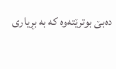ده‌بێ بوترێته‌وه‌ كه‌ به‌ بڕیاری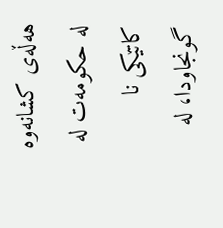هه‌ڵه‌ی كشانه‌وه‌ له‌ حكومه‌ت له‌ كاتێكی نا گونجاودا، له‌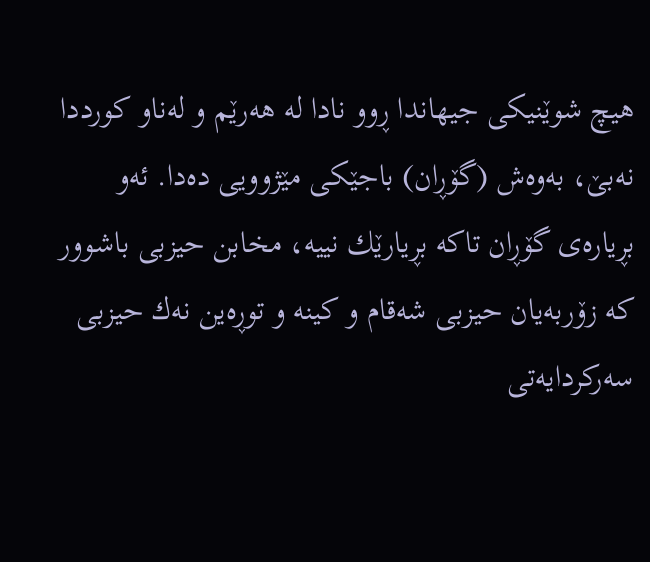هیچ شوێنیكی جیهاندا ڕوو نادا له‌ هه‌رێم و له‌ناو كورددا نه‌بێ، به‌وه‌ش (گۆڕان) باجێكی مێژوویی ده‌دا. ئه‌و بڕیاره‌ی گۆڕان تاكه‌ بڕیارێك نییه‌، مخابن حیزبی باشوور كه‌ زۆربه‌یان حیزبی شه‌قام و كینه‌ و توڕه‌ین نه‌ك حیزبی سه‌ركردایه‌تی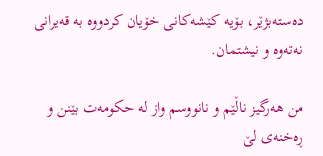ده‌سته‌بژێر، بۆیه‌ كێشه‌كانی خۆیان كردووه‌ به‌ قه‌یرانی نه‌ته‌وه‌ و نیشتمان.

من هه‌رگیز ناڵێم و نانووسم واز له‌ حكومه‌ت بێنن و ڕه‌خنه‌ی لێ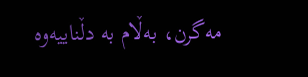مه‌گرن، به‌ڵام به‌ دڵناییه‌وه‌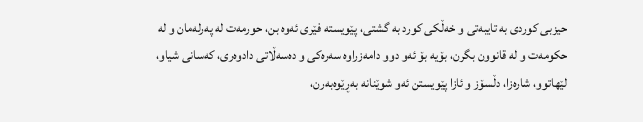حیزبی كوردی به‌ تایبه‌تی و خه‌ڵكی كورد به‌ گشتی، پێویسته‌ فێری ئه‌وه‌ بن، حورمه‌ت له‌ په‌رله‌مان و له‌ حكو‌مه‌ت و له‌ قانوون بگرن، بۆیه‌ بۆ ئه‌و دوو دامه‌زراوه‌ سه‌ره‌كی و ده‌سه‌ڵاتی دادوه‌ری، كه‌سانی شیاو، لێهاتوو، شاره‌زا، دڵسۆز و ئازا پێویستن ئه‌و شوێنانه‌ به‌ڕێوه‌به‌رن،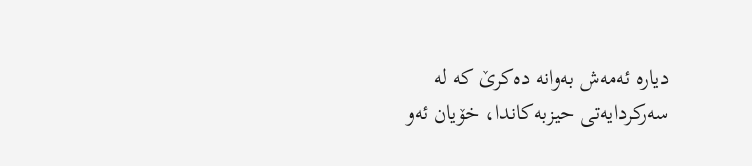دیاره‌ ئه‌مه‌ش به‌وانه‌ ده‌كرێ كه‌ له‌ سه‌ركردایه‌تی حیزبه‌كاندا، خۆیان ئه‌و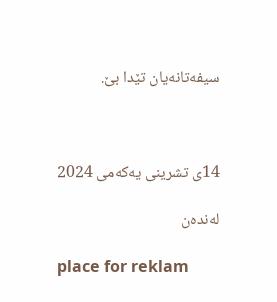سیفه‌تانه‌یان تێدا بێ.



14ی تشرینی یه‌كه‌می 2024

له‌نده‌ن         ‌ ‌   ‌‌

place for reklam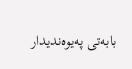بابه‌تی په‌یوه‌ندیدار